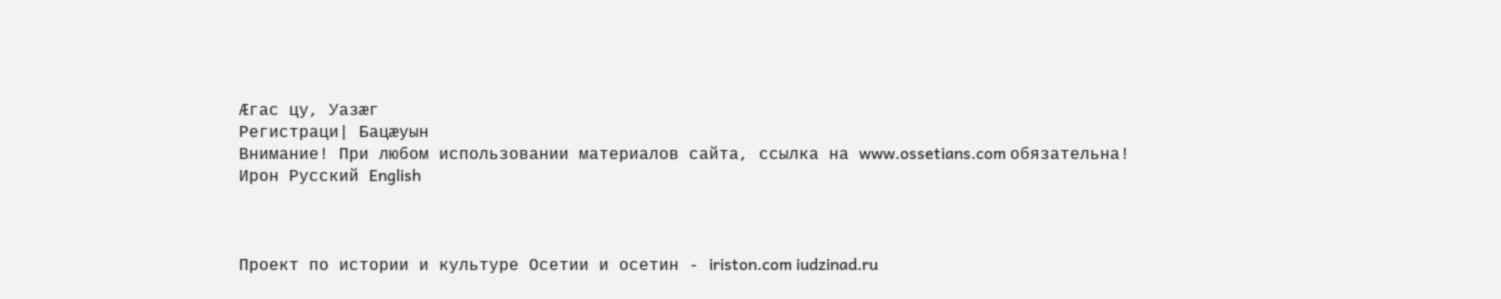Æгас цу, Уазæг
Регистраци| Бацæуын
Внимание! При любом использовании материалов сайта, ссылка на www.ossetians.com обязательна!
Ирон Русский English



Проект по истории и культуре Осетии и осетин - iriston.com iudzinad.ru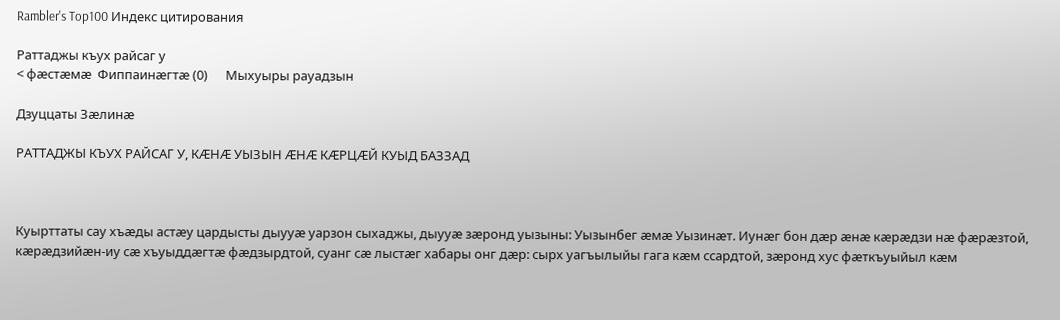Rambler's Top100 Индекс цитирования

Раттаджы къух райсаг у
< фæстæмæ  Фиппаинæгтæ (0)      Мыхуыры рауадзын

Дзуццаты Зæлинæ

РАТТАДЖЫ КЪУХ РАЙСАГ У, КÆНÆ УЫЗЫН ÆНÆ КÆРЦÆЙ КУЫД БАЗЗАД



Куырттаты сау хъæды астæу цардысты дыууæ уарзон сыхаджы, дыууæ зæронд уызыны: Уызынбег æмæ Уызинæт. Иунæг бон дæр æнæ кæрæдзи нæ фæрæзтой, кæрæдзийæн-иу сæ хъуыддæгтæ фæдзырдтой, суанг сæ лыстæг хабары онг дæр: сырх уагъылыйы гага кæм ссардтой, зæронд хус фæткъуыйыл кæм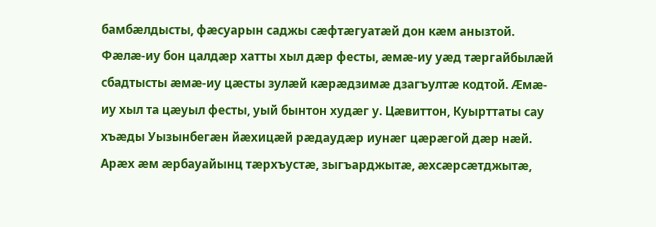бамбæлдысты, фæсуарын саджы сæфтæгуатæй дон кæм анызтой. Фæлæ-иу бон цалдæр хатты хыл дæр фесты, æмæ-иу уæд тæргайбылæй сбадтысты æмæ-иу цæсты зулæй кæрæдзимæ дзагъултæ кодтой. Æмæ-иу хыл та цæуыл фесты, уый бынтон худæг у. Цæвиттон, Куырттаты сау хъæды Уызынбегæн йæхицæй рæдаудæр иунæг цæрæгой дæр нæй. Арæх æм æрбауайынц тæрхъустæ, зыгъарджытæ, æхсæрсæтджытæ,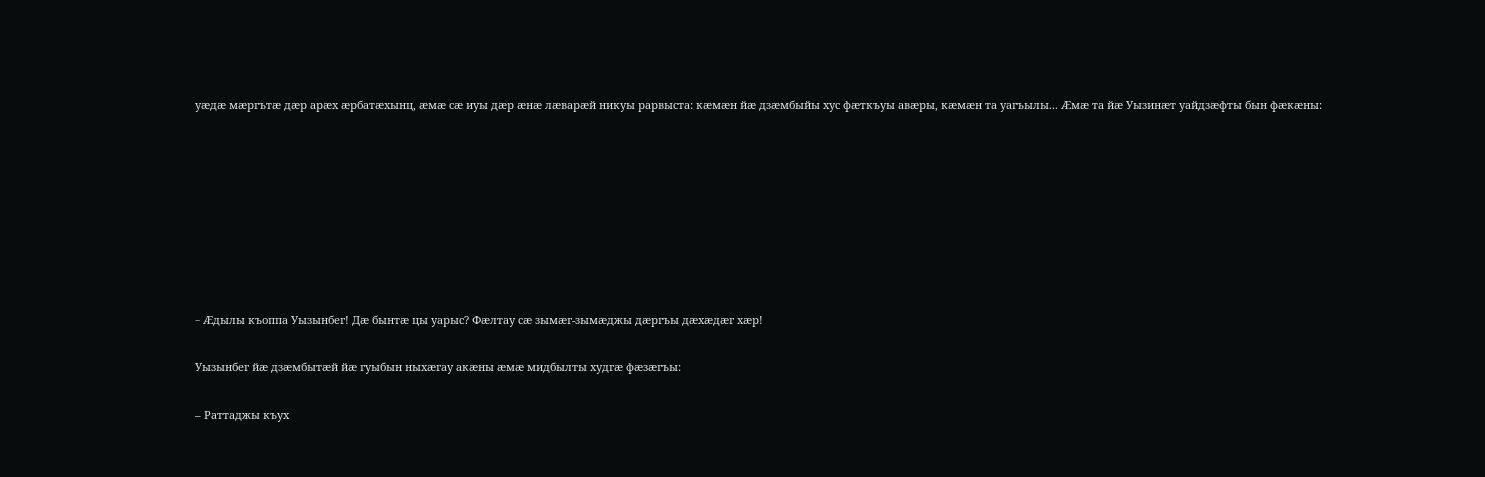уæдæ мæргътæ дæр арæх æрбатæхынц, æмæ сæ иуы дæр æнæ лæварæй никуы рарвыста: кæмæн йæ дзæмбыйы хус фæткъуы авæры, кæмæн та уагъылы... Æмæ та йæ Уызинæт уайдзæфты бын фæкæны:








– Æдылы къоппа Уызынбег! Дæ бынтæ цы уарыс? Фæлтау сæ зымæг-зымæджы дæргъы дæхæдæг хæр!

Уызынбег йæ дзæмбытæй йæ гуыбын ныхæгау акæны æмæ мидбылты худгæ фæзæгъы:

– Раттаджы къух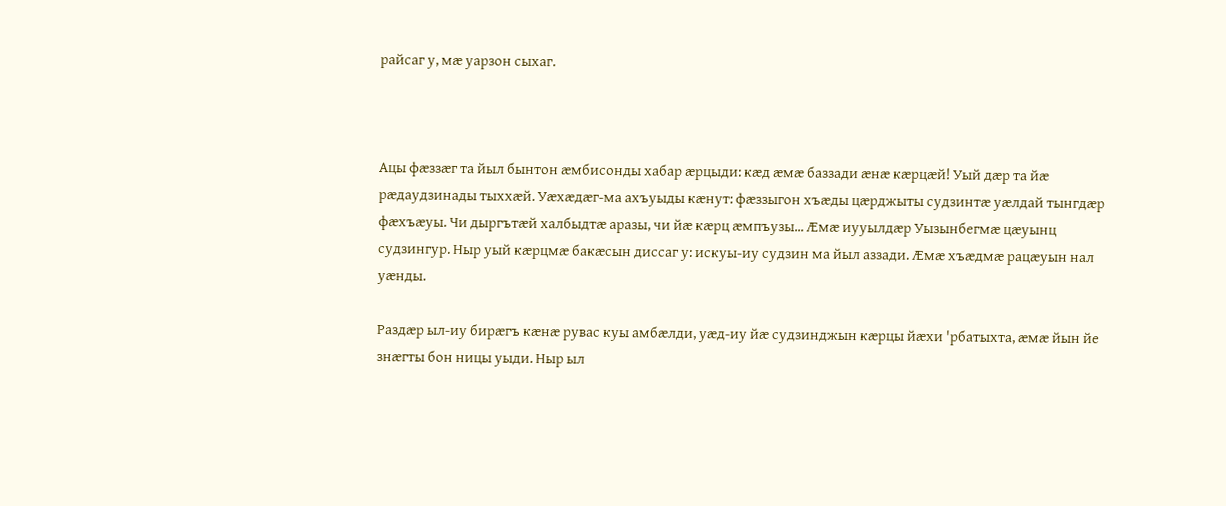райсаг у, мæ уарзон сыхаг.



Ацы фæззæг та йыл бынтон æмбисонды хабар æрцыди: кæд æмæ баззади æнæ кæрцæй! Уый дæр та йæ рæдаудзинады тыххæй. Уæхæдæг-ма ахъуыды кæнут: фæззыгон хъæды цæрджыты судзинтæ уæлдай тынгдæр фæхъæуы. Чи дыргътæй халбыдтæ аразы, чи йæ кæрц æмпъузы... Æмæ иууылдæр Уызынбегмæ цæуынц судзингур. Ныр уый кæрцмæ бакæсын диссаг у: искуы-иу судзин ма йыл аззади. Æмæ хъæдмæ рацæуын нал уæнды.

Раздæр ыл-иу бирæгъ кæнæ рувас куы амбæлди, уæд-иу йæ судзинджын кæрцы йæхи 'рбатыхта, æмæ йын йе знæгты бон ницы уыди. Ныр ыл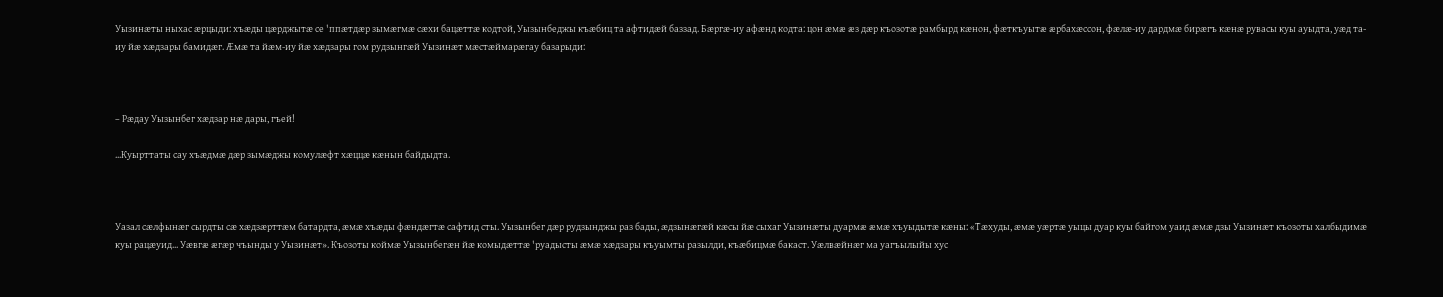Уызинæты ныхас æрцыди: хъæды цæрджытæ се 'ппæтдæр зымæгмæ сæхи бацæттæ кодтой, Уызынбеджы къæбиц та афтидæй баззад. Бæргæ-иу афæнд кодта: цон æмæ æз дæр къозотæ рамбырд кæнон, фæткъуытæ æрбахæссон, фæлæ-иу дардмæ бирæгъ кæнæ рувасы куы ауыдта, уæд та-иу йæ хæдзары бамидæг. Æмæ та йæм-иу йæ хæдзары гом рудзынгæй Уызинæт мæстæймарæгау базарыди:



– Рæдау Уызынбег хæдзар нæ дары, гъей!

...Куырттаты сау хъæдмæ дæр зымæджы комулæфт хæццæ кæнын байдыдта.



Уазал сæлфынæг сырдты сæ хæдзæрттæм батардта, æмæ хъæды фæндæгтæ сафтид сты. Уызынбег дæр рудзынджы раз бады, æдзынæгæй кæсы йæ сыхаг Уызинæты дуармæ æмæ хъуыдытæ кæны: «Тæхуды, æмæ уæртæ уыцы дуар куы байгом уаид æмæ дзы Уызинæт къозоты халбыдимæ куы рацæуид... Уæвгæ æгæр чъынды у Уызинæт». Къозоты коймæ Уызынбегæн йæ комыдæттæ 'руадысты æмæ хæдзары къуымты разылди, къæбицмæ бакаст. Уæлвæйнæг ма уагъылыйы хус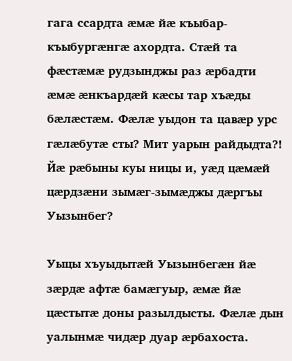гага ссардта æмæ йæ къыбар-къыбургæнгæ ахордта. Стæй та фæстæмæ рудзынджы раз æрбадти æмæ æнкъардæй кæсы тар хъæды бæлæстæм. Фæлæ уыдон та цавæр урс гæлæбутæ сты? Мит уарын райдыдта?! Йæ рæбыны куы ницы и, уæд цæмæй цæрдзæни зымæг-зымæджы дæргъы Уызынбег?

Уыцы хъуыдытæй Уызынбегæн йæ зæрдæ афтæ бамæгуыр, æмæ йæ цæстытæ доны разылдысты. Фæлæ дын уалынмæ чидæр дуар æрбахоста.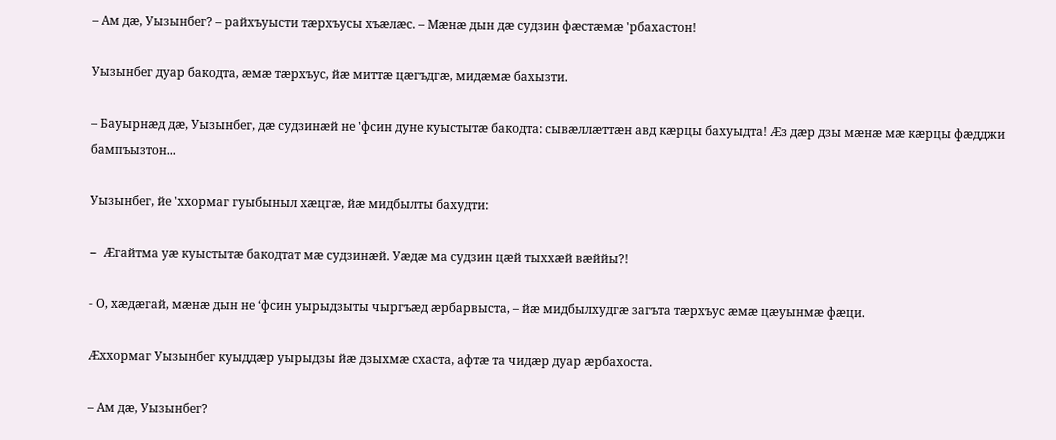– Ам дæ, Уызынбег? – райхъуысти тæрхъусы хъæлæс. – Мæнæ дын дæ судзин фæстæмæ 'рбахастон!

Уызынбег дуар бакодта, æмæ тæрхъус, йæ миттæ цæгъдгæ, мидæмæ бахызти.

– Бауырнæд дæ, Уызынбег, дæ судзинæй не 'фсин дуне куыстытæ бакодта: сывæллæттæн авд кæрцы бахуыдта! Æз дæр дзы мæнæ мæ кæрцы фæдджи бампъызтон...

Уызынбег, йе 'ххормаг гуыбыныл хæцгæ, йæ мидбылты бахудти:

– Æгайтма уæ куыстытæ бакодтат мæ судзинæй. Уæдæ ма судзин цæй тыххæй вæййы?!

- О, хæдæгай, мæнæ дын не ‘фсин уырыдзыты чыргъæд æрбарвыста, – йæ мидбылхудгæ загъта тæрхъус æмæ цæуынмæ фæци.

Æххормаг Уызынбег куыддæр уырыдзы йæ дзыхмæ схаста, афтæ та чидæр дуар æрбахоста.

– Ам дæ, Уызынбег?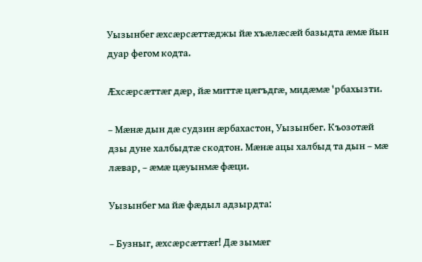Уызынбег æхсæрсæттæджы йæ хъæлæсæй базыдта æмæ йын дуар фегом кодта.

Æхсæрсæттæг дæр, йæ миттæ цæгъдгæ, мидæмæ 'рбахызти.

– Мæнæ дын дæ судзин æрбахастон, Уызынбег. Къозотæй дзы дуне халбыдтæ скодтон. Мæнæ ацы халбыд та дын – мæ лæвар, – æмæ цæуынмæ фæци.

Уызынбег ма йæ фæдыл адзырдта:

– Бузныг, æхсæрсæттæг! Дæ зымæг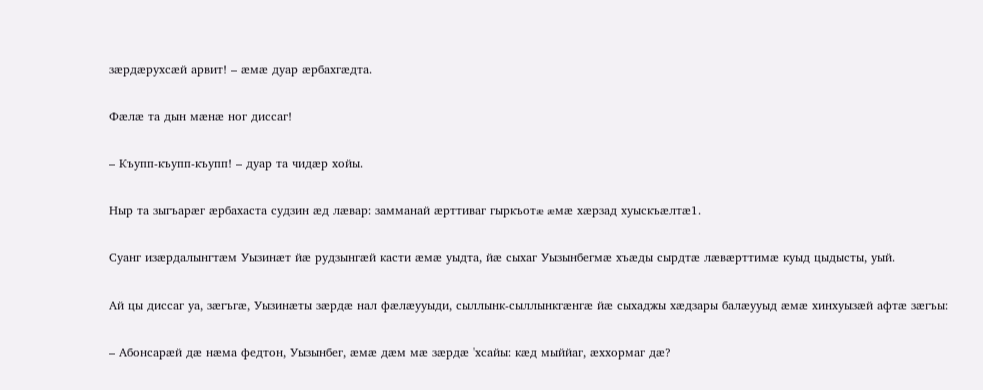зæрдæрухсæй арвит! – æмæ дуар æрбахгæдта.

Фæлæ та дын мæнæ ног диссаг!

– Къупп-къупп-къупп! – дуар та чидæр хойы.

Ныр та зыгъарæг æрбахаста судзин æд лæвар: замманай æрттиваг гыркъотæ æмæ хæрзад хуыскъæлтæ1.

Суанг изæрдалынгтæм Уызинæт йæ рудзынгæй касти æмæ уыдта, йæ сыхаг Уызынбегмæ хъæды сырдтæ лæвæрттимæ куыд цыдысты, уый.

Ай цы диссаг уа, зæгъгæ, Уызинæты зæрдæ нал фæлæууыди, сыллынк-сыллынкгæнгæ йæ сыхаджы хæдзары балæууыд æмæ хинхуызæй афтæ зæгъы:

– Абонсарæй дæ нæма федтон, Уызынбег, æмæ дæм мæ зæрдæ 'хсайы: кæд мыййаг, æххормаг дæ?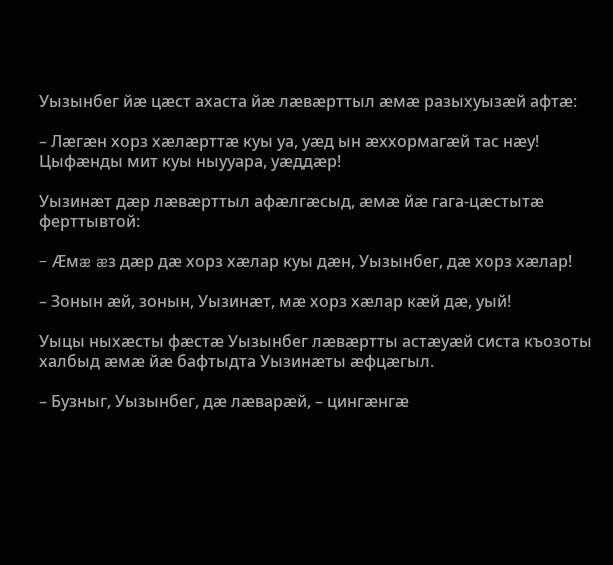Уызынбег йæ цæст ахаста йæ лæвæрттыл æмæ разыхуызæй афтæ:

– Лæгæн хорз хæлæрттæ куы уа, уæд ын æххормагæй тас нæу! Цыфæнды мит куы ныууара, уæддæр!

Уызинæт дæр лæвæрттыл афæлгæсыд, æмæ йæ гага-цæстытæ ферттывтой:

– Æмæ æз дæр дæ хорз хæлар куы дæн, Уызынбег, дæ хорз хæлар!

– Зонын æй, зонын, Уызинæт, мæ хорз хæлар кæй дæ, уый!

Уыцы ныхæсты фæстæ Уызынбег лæвæртты астæуæй систа къозоты халбыд æмæ йæ бафтыдта Уызинæты æфцæгыл.

– Бузныг, Уызынбег, дæ лæварæй, – цингæнгæ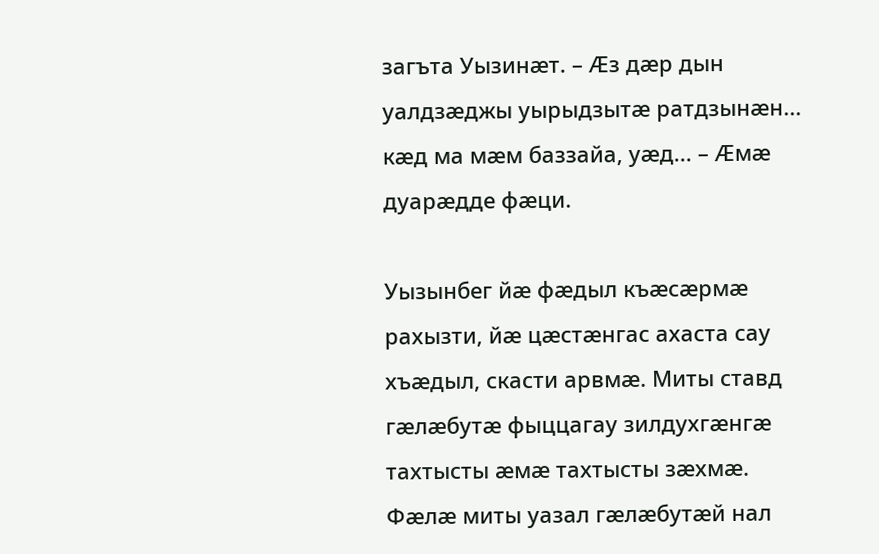загъта Уызинæт. – Æз дæр дын уалдзæджы уырыдзытæ ратдзынæн... кæд ма мæм баззайа, уæд... – Æмæ дуарæдде фæци.

Уызынбег йæ фæдыл къæсæрмæ рахызти, йæ цæстæнгас ахаста сау хъæдыл, скасти арвмæ. Миты ставд гæлæбутæ фыццагау зилдухгæнгæ тахтысты æмæ тахтысты зæхмæ. Фæлæ миты уазал гæлæбутæй нал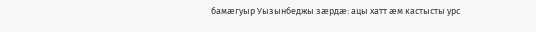бамæгуыр Уызынбеджы зæрдæ: ацы хатт æм кастысты урс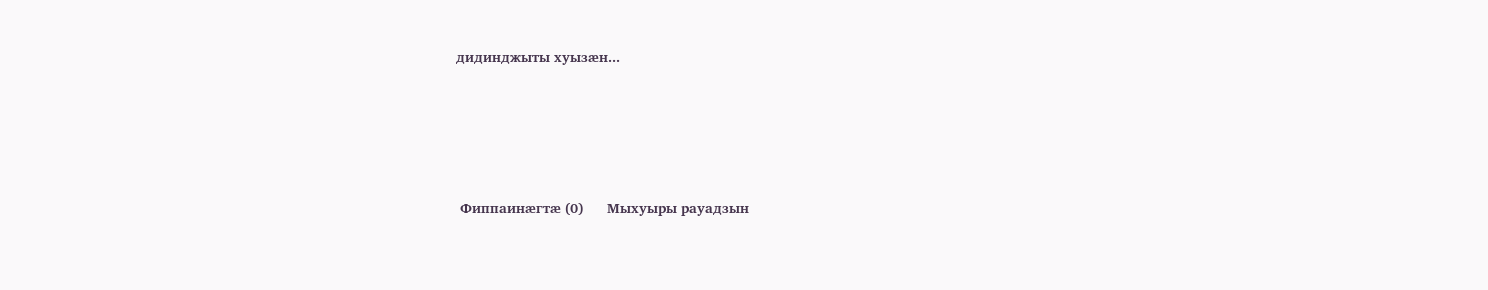дидинджыты хуызæн...





 Фиппаинæгтæ (0)      Мыхуыры рауадзын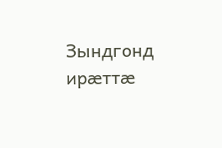Зындгонд ирæттæ